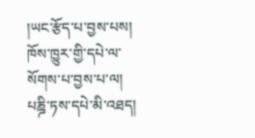།ཡང་རྩོད་པ་བྱས་པས། ཁོས་ཁྱུར་གྱི་དཔེ་ལ་སོགས་པ་བྱས་པ་ལ། པཎྜི་ཏས་དཔེ་མི་འཐད།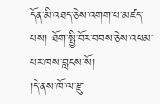དོན་མི་འཐད་ཅེས་འགག་པ་མཛད་པས། ཐོག་སྤྱི་བོར་བབས་ཅེས་འཕམ་པར་ཁས་བླངས་སོ།
།དེ་ནས་ཁོ་ལ་རྫུ་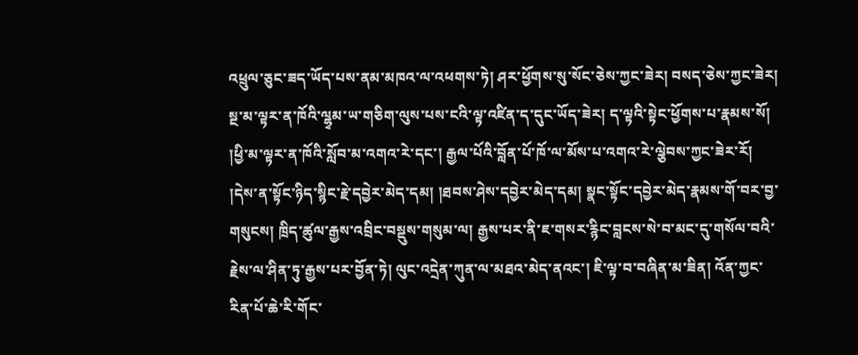འཕྲུལ་ཅུང་ཟད་ཡོད་པས་ནམ་མཁའ་ལ་འཕགས་ཏེ། ཤར་ཕྱོགས་སུ་སོང་ཅེས་ཀྱང་ཟེར། བསད་ཅེས་ཀྱང་ཟེར། སྔ་མ་ལྟར་ན་ཁོའི་ལྷྭམ་ཡ་གཅིག་ལུས་པས་ངའི་ལྟ་འཛིན་ད་དུང་ཡོད་ཟེར། ད་ལྟའི་སྟེང་ཕྱོགས་པ་རྣམས་སོ།
།ཕྱི་མ་ལྟར་ན་ཁོའི་སློབ་མ་འགའ་རེ་དང་། རྒྱལ་པོའི་བློན་པོ་ཁོ་ལ་མོས་པ་འགའ་རེ་ལྕེབས་ཀྱང་ཟེར་རོ།
།དེས་ན་སྟོང་ཉིད་སྙིང་རྗེ་དབྱེར་མེད་དམ། །ཐབས་ཤེས་དབྱེར་མེད་དམ། སྣང་སྟོང་དབྱེར་མེད་རྣམས་གོ་བར་བྱ་གསུངས། ཁྲིད་ཚུལ་རྒྱས་འབྲིང་བསྡུས་གསུམ་ལ། རྒྱས་པར་ནི་ཇ་གསར་རྙིང་བླངས་སེ་བ་མང་དུ་གསོལ་བའི་རྗེས་ལ་ཤིན་ཏུ་རྒྱས་པར་བྱོན་ཏེ། ལུང་འདྲེན་ཀུན་ལ་མཐའ་མེད་ནའང་། ཇི་ལྟ་བ་བཞིན་མ་ཟིན། འོན་ཀྱང་རིན་པོ་ཆེ་རི་གོང་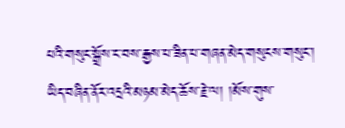པའི་གསུང་སྒྲོས་ང་བས་རྒྱས་པ་ཟིན་པ་གཞན་མེད་གསུངས་གསུང་།
ཡིད་བཞིན་ནོར་འདྲའི་མཉམ་མེད་ཆོས་རྗེ་ལ། །མོས་གུས་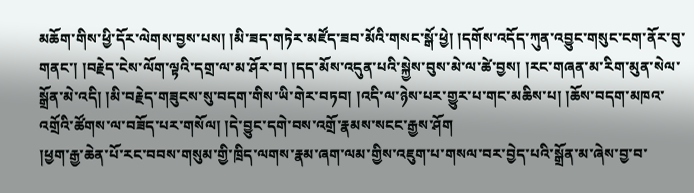མཆོག་གིས་ཕྱི་དོར་ལེགས་བྱས་པས། །མི་ཟད་གཏེར་མཛོད་ཟབ་མོའི་གསང་སྒོ་ཕྱེ། །དགོས་འདོད་ཀུན་འབྱུང་གསུང་ངག་ནོར་བུ་གནང་། །བརྗེད་ངེས་ལོག་ལྟའི་དགྲ་ལ་མ་ཤོར་བ། །དད་མོས་འདུན་པའི་སྐྱེས་བུས་མེ་ལ་ཚེ་བྱས། །རང་གཞན་མ་རིག་མུན་སེལ་སྒྲོན་མེ་འདི། །མི་བརྗེད་གཟུངས་སུ་བདག་གིས་ཡི་གེར་བཏབ། །འདི་ལ་ཉེས་པར་གྱུར་པ་གང་མཆིས་པ། །ཆོས་བདག་མཁའ་འགྲོའི་ཚོགས་ལ་བཟོད་པར་གསོལ། །དེ་བྱུང་དགེ་བས་འགྲོ་རྣམས་སངང་རྒྱས་ཤོག
།ཕྱག་རྒྱ་ཆེན་པོ་རང་བབས་གསུམ་གྱི་ཁྲིད་ལགས་རྣམ་ཞག་ལམ་གྱིས་འཇུག་པ་གསལ་བར་བྱེད་པའི་སྒྲོན་མ་ཞེས་བྱ་བ་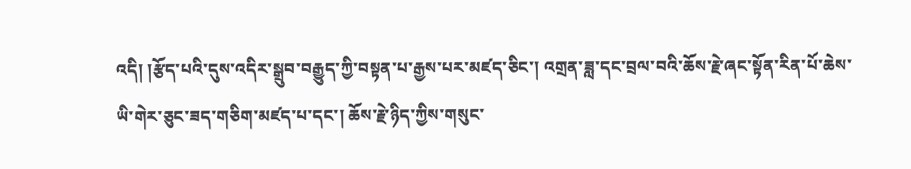འདི། །རྩོད་པའི་དུས་འདིར་སྒྲུབ་བརྒྱུད་ཀྱི་བསྟན་པ་རྒྱས་པར་མཛད་ཅིང་། འགྲན་ཟླ་དང་བྲལ་བའི་ཆོས་རྗེ་ཞང་སྟོན་རིན་པོ་ཆེས་ཡི་གེར་ཅུང་ཟད་གཅིག་མཛད་པ་དང་། ཆོས་རྗེ་ཉིད་ཀྱིས་གསུང་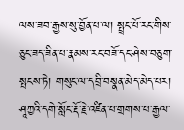ལས་ཟབ་རྒྱས་སུ་བྱོན་པ་ལ། སྤྲང་པོ་རང་གིས་ཅུང་ཟད་ཟིན་པ་རྣམས་རང་བཟོ་དང་ཤེས་བཅུག་སྤངས་ཏེ། གསུང་ལ་དབྲི་བསྣན་མེད་མེད་པར། ཤཱཀྱའི་དགེ་སློང་རྡོ་རྗེ་འཛིན་པ་གྲགས་པ་རྒྱལ་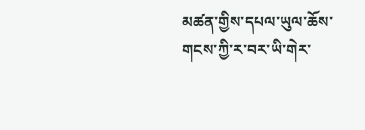མཚན་གྱིས་དཔལ་ཡུལ་ཆོས་གངས་ཀྱི་ར་བར་ཡི་གེར་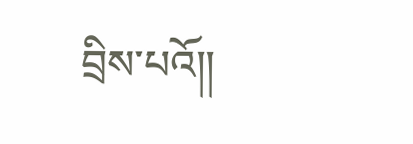བྲིས་པའོ།།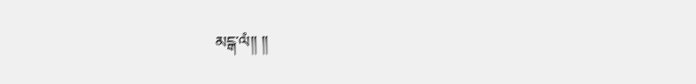མངྒ་ལཾ།། །།